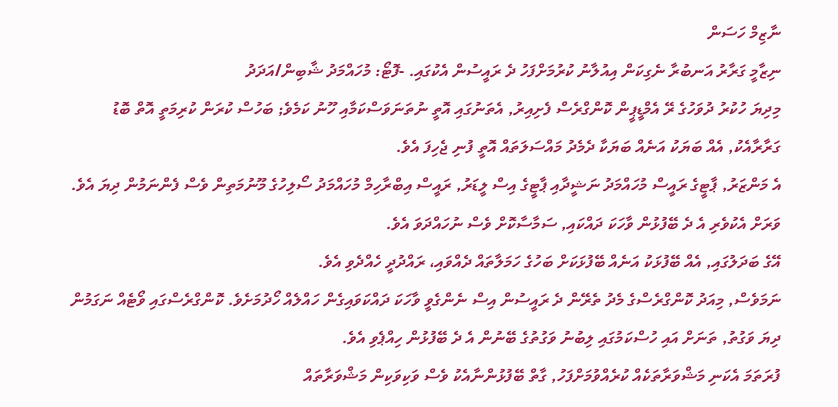ނާޒިމް ހަސަން
ނިޒާމީ ގަރާރު އަނބުރާ ނެގިކަން އިއުލާނު ކުރުމަށްފަހު ދެ ރައީސުން އެކުގައި. -ފޮޓޯ: މުހައްމަދު ޝާބިން/އަދަދު
މިދިޔަ ހުކުރު ދުވަހުގެ ރޭ އެމްޑީޕީން ކޮންގްރެސް ފެށިއިރު, އެތަނުގައި އޮތީ ނުތަނަވަސްކަމާއި ހޫނު ކަމެވެ; ބަހުސް ކުރަން ކުރިމަތީ އޮތް ބޮޑު ގަރާރާއެކު, އެއް ބަޔަކު އަނެއް ބަޔަކާ ދެމެދު މައްސަލަތައް އޮތީ ފުނި ޖެހިފަ އެވެ.
އެ މަންޒަރު, ޕާޓީގެ ރައީސް މުހައްމަދު ނަޝީދާއި ޕާޓީގެ އިސް ލީޑަރު, ރައީސް އިބްރާހިމް މުހައްމަދު ސޯލިހުގެ މޫނުމަތިން ވެސް ފެންނަމުން ދިޔަ އެވެ. ވަރަށް އެކުވެރި އެ ދެ ބޭފުޅުން ވާހަކަ ދައްކައި, ސަމާސާކޮށް ވެސް ނުހައްދަވަ އެވެ.
އޭގެ ބަދަލުގައި, އެއް ބޭފުޅަކު އަނެއް ބޭފުޅަކަށް ބަހުގެ ހަމަލާތައް ދެއްވައި، ރައްދުދީ ހެއްދެވި އެވެ.
ނަމަވެސް, މިއަދު ކޮންގްރެސްގެ މެދު ތެރޭން ދެ ރައީސުން އިސް ނެންގެވީ ވާހަކަ ދައްކަވައިގެން ހައްލެއް ހޯދުމަށެވެ. ކޮންގްރެސްގައި ވޯޓެއް ނަގަމުން ދިޔަ ވަގުތު, ތަނަށް އައި ހުސްކަމުގައި ލިބުނު ވަގުތުގެ ބޭނުން އެ ދެ ބޭފުޅުން ހިއްޕެވި އެވެ.
ފުރަތަމަ އެކަނި މަޝްވަރާތަކެއް ކުރެއްވުމަށްފަހު, ގާތް ބޭފުޅުންނާއެކު ވެސް ވަކިވަކިން މަޝްވަރާތައް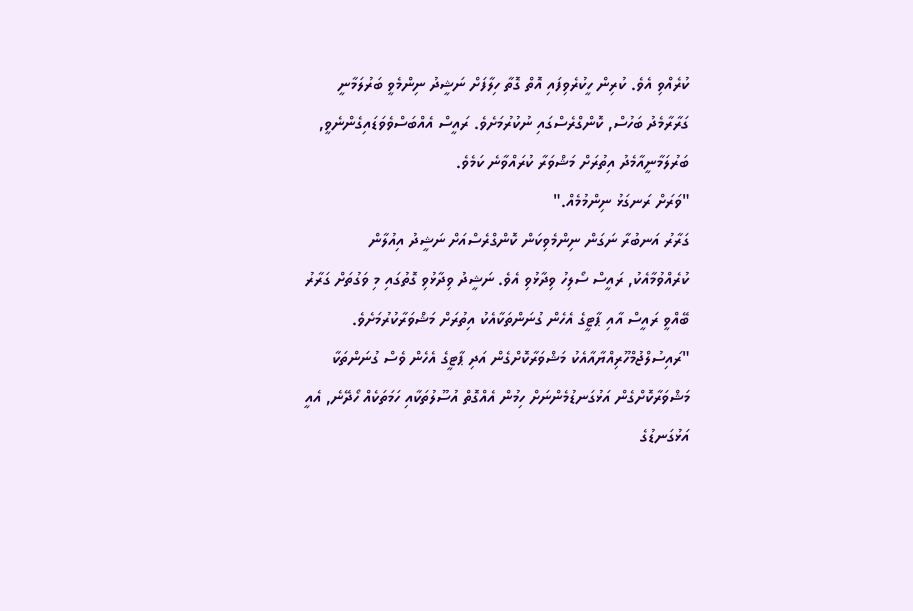ކުރެއްވި އެވެ. ކުރިން ހީކުރެވިފައި އޮތް ގޮތާ ހިލާފަށް ނަޝީދު ނިންމެވީ ބަރުލަމާނީ ގަރާރާމެދު ބަހުސް, ކޮންގްރެސްގައި ނުކުރުމަށެވެ. ރައީސް އެއްބަސްވެވަޑައިގެންނެވީ, ބަރުލަމާނީއާމެދު އިތުރަށް މަޝްވަރާ ކުރައްވާނެ ކަމެވެ.
"ވަރަށް ރަނގަޅު ނިންމުމެއް."
ގަރާރު އަނބުރާ ނަގަން ނިންމެވިކަން ކޮންގްރެސްއަށް ނަޝީދު އިއުލާން ކުރެއްވުމާއެކު, ރައީސް ސޯލިހު ވިދާޅުވި އެވެ. ނަޝީދު ވިދާޅުވި ގޮތުގައި މި ވަގުތަށް ގަރާރު ބޭއްވީ ރައީސް އާއި ޕާޓީގެ އެހެން ގުނަންތަކާއެކު އިތުރަށް މަޝްވަރާކުރުމަށެވެ.
"ރައިސުލްޖުމްހޫރިއްޔާއާއެކު މަޝްވަރާކޮށްގެން އަދި ޕާޓީގެ އެހެން ވެސް ގުނަންތަކާ މަޝްވަރާކޮށްގެން އަޅުގަނޑުމެންނަށް ހިމުން އެއްގޮތް އުސޫލުތަކާއި ހަމަތަކެއް ހޯދޭނެ, އެއީ އަޅުގަނޑުގެ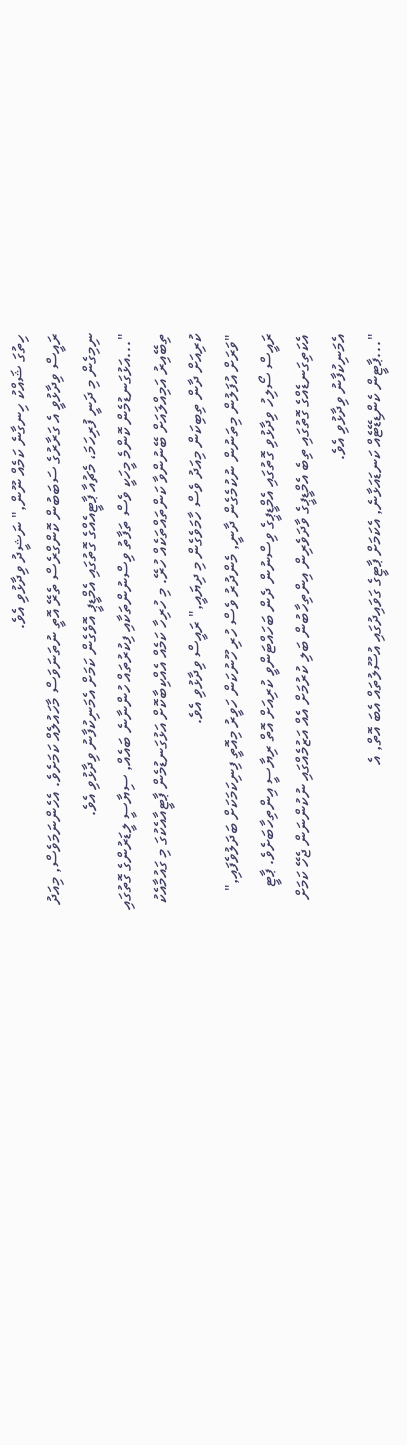ހިތުގަ ޝައްކު ހިނގާނެ ކަމެއް ނޫން," ނަޝީދު ވިދާޅުވި އެވެ.
ރައީސް ވިދާޅުވީ އެ ގަރާރުގެ ސަބަބުން ކޮންގްރެސް ތެރޭ އޮތީ ނުތަނަވަސް މާހައުލެއް ކަމަށެވެ. އެހެންނަމަވެސް, މިއަދު ނިމިގެން މި ދަނީ ފުރިހަމަ، މެޗުއާ ޕާޓީއެއްގެ ގޮތުގައި އެމްޑީޕީ އޮވެގެން ކަމަށް އެމަނިކުފާނު ވިދާޅުވި އެވެ.
"...އަޅުގަނޑުމެން ކޮންމެ މީހަކީ ވެސް ތަފާތު ވިސްނުންތަކާއި ފިކުރުތައް ހުންނާނެ ބައެއް, ސިޔާސީ ލީޑަރުންގެ ގޮތުގައި ތިބޭއިރު އަމިއްލައަށް ބޭނުންވާ ކަންތައްތަކެއް ހުރޭ. މި ހުރިހާ ކަމެއް އެއްކިބާކޮށް އަޅުގަނޑުމެން ޕާޓީއާއެކުގަ މި ގައުމާއެކު ކުރިއަށް ދާން ތިބިކަން މިއަދު ވެސް ހާމަވެގެން މި ދިޔައީ," ރައީސް ވިދާޅުވި އެވެ.
"ވަރަށް އުފަލުން މިތަނުން ނުކުމެގެން ދާނީ, މެންދުރު ވެސް ހުރި ހޫނުކަން ހަވީރު މިއޮތީ ފިނިކަމަކަށް ބަދަލުވެފައި,"
ރައީސް ސޯލިހު ވިދާޅުވި ގޮތުގައި އެމްޑީޕީގެ ވިސްނުން ދެން ބަހައްޓަންވީ ކުރިއަށް އޮތް ރިޔާސީ އިންތިހާބަށެވެ. ޕާޓީ އެކަތިގަނޑެއްގެ ގޮތުގައި ތިބެ އެމްޑީޕީގެ ވާދަވެރިން އިންތިހާބުން ބަލި ކުރުމަށް އެއް އަޒުމެއްގައި ނުކުންނަން ޖެހޭ ކަމަށް އެމަނިކުފާނު ވިދާޅުވި އެވެ.
"...ޕާޓީން ކެންޑިޑޭޓެއް ކަނޑައަޅާނެ, އެކަމަށް ޕާޓީގެ ގަވައިދުގައި އުސޫލުތައް އެބަ އޮތް, އެ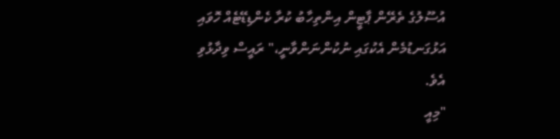އުސޫލުގެ ތެރޭން ޕާޓީން އިންތިހާބު ކުރާ ކެންޑިޑޭޓެއް ހޮވައި އަޅުގަނޑުމެން އެކުގައި ނުކުންނަންވާނީ،" ރައީސް ވިދާޅުވި އެވެ.
"މިއީ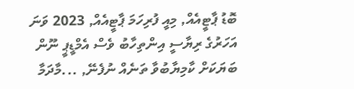ބޮޑު ޕާޓީއެއް, މިއީ ފުރިހަމަ ޕާޓީއެއް, 2023 ވަނަ އަހަރުގެ ރިޔާސީ އިންތިހާބު ވެސް އެމްޑީޕީ ނޫން ބަޔަކަށް ކާމިޔާބުވާ ތަނެއް ނުފެނޭ, ...މާދަމާ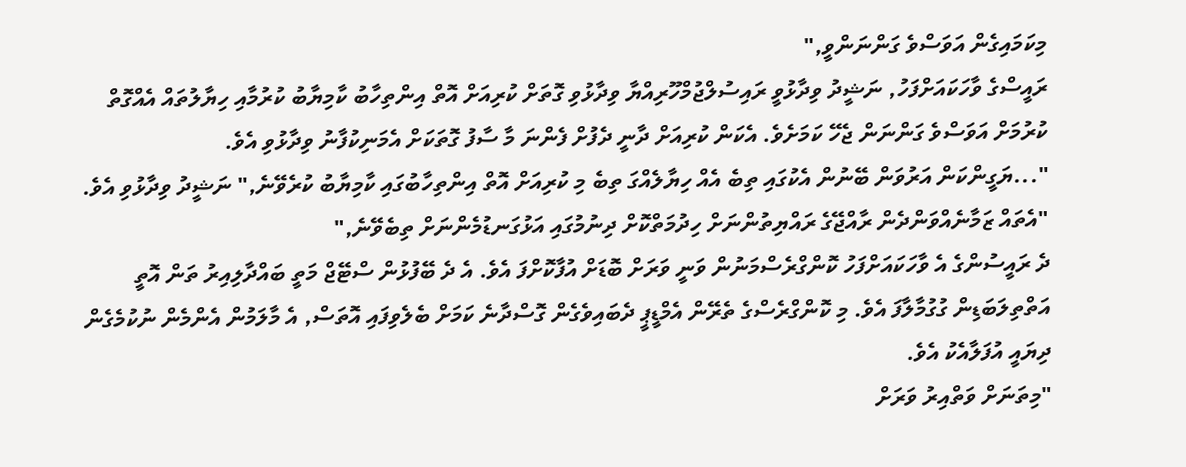މިކަމައިގެން އަވަސްވެ ގަންނަންވީ,"
ރައީސްގެ ވާހަކައަށްފަހު, ނަޝީދު ވިދާޅުވީ ރައިސުލްޖުމްހޫރިއްޔާ ވިދާޅުވި ގޮތަށް ކުރިއަށް އޮތް އިންތިހާބު ކާމިޔާބު ކުރުމާއި ހިޔާލުތައް އެއްގޮތް ކުރުމަށް އަވަސްވެ ގަންނަން ޖެހޭ ކަމަށެވެ. އެކަން ކުރިއަށް ދާނީ ދެފުށް ފެންނަ މާ ސާފު ގޮތަކަށް އެމަނިކުފާނު ވިދާޅުވި އެވެ.
"...ޔަގީންކަން އަރުވަން ބޭނުން އެކުގައި ތިބެ އެއް ހިޔާލެއްގަ ތިބެ މި ކުރިއަށް އޮތް އިންތިހާބުގައި ކާމިޔާބު ކުރެވޭނެ," ނަޝީދު ވިދާޅުވި އެވެ. "އެތައް ޒަމާނެއްވަންދެން ރާއްޖޭގެ ރައްޔިތުންނަށް ހިދުމަތްކޮށް ދިނުމުގައި އަޅުގަނޑުމެންނަށް ތިބެވޭނެ,"
ދެ ރައީސުންގެ އެ ވާހަކައަށްފަހު ކޮންގްރެސްމަނުން ވަނީ ވަރަށް ބޮޑަށް އުފާކޮށްފަ އެވެ. އެ ދެ ބޭފުޅުން ސްޓޭޖް މަތީ ބައްދާލިއިރު ތަން އޮތީ އަތްތިލަބަޑިން ގުގުމާލާފަ އެވެ. މި ކޮންގްރެސްގެ ތެރޭން އެމްޑީޕީ ދެބައިވެގެން ގޮސްދާނެ ކަމަށް ބެލެވިފައި އޮތަސް, އެ މާލަމުން އެންމެން ނުކުމެގެން ދިޔައީ އުފަލާއެކު އެވެ.
"މިތަނަށް ވަތްއިރު ވަރަށް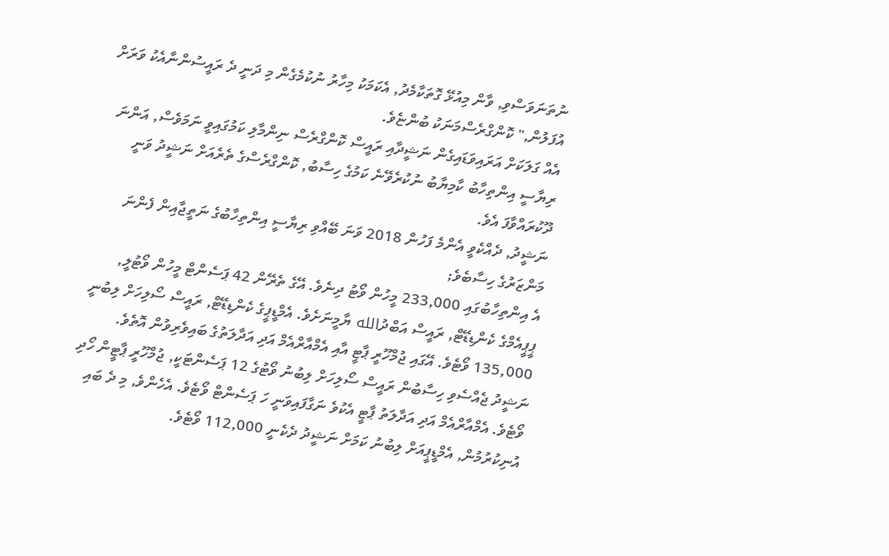ނުތަނަވަސްވި, ވާން މިއުޅޭ ގޮތަކާމެދު, އެކަމަކު މިހާރު ނުކުމެގެން މި ދަނީ ދެ ރައީސުންނާއެކު ވަރަށް އުފަލުން," ކޮންގްރެސްމަނަކު ބުންޏެވެ.
އެއް ގަލަކަށް އަރައިވަޑައިގެން ނަޝީދާއި ރައީސް ކޮންގްރެސް ނިންމާލި ކަމުގައިވީ ނަމަވެސް, އަންނަ ރިޔާސީ އިންތިހާބު ކާމިޔާބު ނުކުރެވޭނެ ކަމުގެ ހިސާބު, ކޮންގްރެސްގެ ތެރެއަށް ނަޝީދު ވަނީ ދޫކުރައްވާފަ އެވެ.
ނަޝީދު, ދެއްކެވީ އެންމެ ފަހުން 2018 ވަނަ ބޭއްވި ރިޔާސީ އިންތިހާބުގެ ނަތީޖާއިން ފެންނަ މަންޒަރުގެ ހިސާބެވެ;
އެ އިންތިހާބުގައި 233,000 މީހުން ވޯޓު ދިނެވެ. އޭގެ ތެރޭން 42 ޕަސެންޓް މީހުން ވޯޓުލީ, ޕީޕީއެމްގެ ކެންޑިޑޭޓް, ރައީސް އަބްދުالله ޔާމީނަށެވެ. އެމްޑީޕީގެ ކެންޑިޑޭޓް, ރައީސް ސޯލިހަށް ލިބުނީ 135,000 ވޯޓެވެ. އޭގައި ޖުމްހޫރީ ޕާޓީ އާއި އެމްއާރްއެމް އަދި އަދާލަތުގެ ބައިވެރިވުން އޮތެވެ.
ނަޝީދު ޖެއްސެވި ހިސާބުން ރައީސް ސޯލިހަށް ލިބުނު ވޯޓުގެ 12 ޕަސެންޓަކީ, ޖުމްހޫރީ ޕާޓީން ހޯދި ވޯޓެވެ. އެމްއާރްއެމް އަދި އަދާލަތު ޕާޓީ އެކުވެ ނަގާފައިވަނީ ހަ ޕަސެންޓް ވޯޓެވެ. އެހެންވެ, މި ދެ ބައި އުނިކުރުމުން, އެމްޑީޕީއަށް ލިބުނު ކަމަށް ނަޝީދު ދެކެނީ 112,000 ވޯޓެވެ.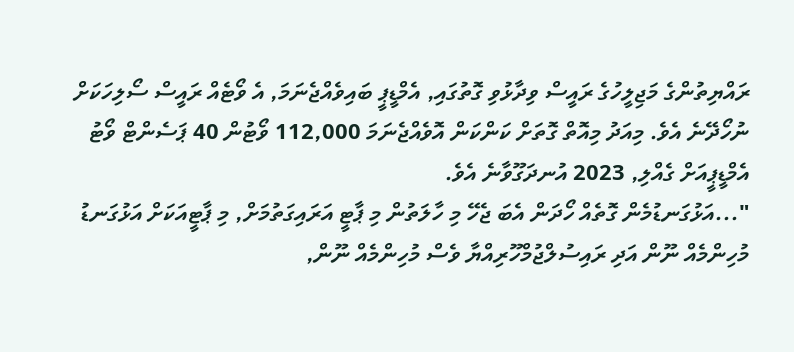ރައްޔިތުންގެ މަޖިލީހުގެ ރައީސް ވިދާޅުވި ގޮތުގައި, އެމްޑީޕީ ބައިވެއްޖެނަމަ, އެ ވޯޓެއް ރައީސް ސޯލިހަކަށް ނުހޯދޭނެ އެވެ. މިއަދު މިއޮތް ގޮތަށް ކަންކަން އޮވެއްޖެނަމަ 112,000 ވޯޓުން 40 ޕަސެންޓް ވޯޓު އެމްޑީޕީއަށް ގެއްލި, 2023 އުނދަގޫވާނެ އެވެ.
"...އަޅުގަނޑުމެން ގޮތެއް ހޯދަން އެބަ ޖެހޭ މި ހާލަތުން މި ޕާޓީ އަރައިގަތުމަށް, މި ޕާޓީއަކަށް އަޅުގަނޑު މުހިންމެއް ނޫން އަދި ރައިސުލްޖުމްހޫރިއްޔާ ވެސް މުހިންމެއް ނޫން,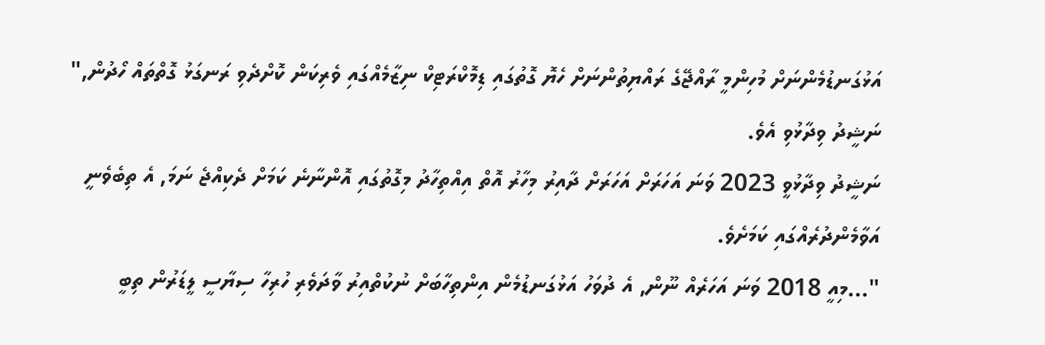އަޅުގަނޑުމެންނަށް މުހިންމީ ރާއްޖޭގެ ރައްޔިތުންނަށް ހެޔޮ ގޮތުގައި ޑިމޮކްރަޓިކް ނިޒާމެއްގައި ވެރިކަން ކޮށްދެވި ރަނގަޅު ގޮތްތައް ހޯދުން," ނަޝީދު ވިދާޅުވި އެވެ.
ނަޝީދު ވިދާޅުވީ 2023 ވަނަ އަހަރަށް އަހަރަށް ދާއިރު މިހާރު އޮތް އިއްތިހާދު މިގޮތުގައި އޮންނާނެ ކަމަށް ދެކިއްޖެ ނަމަ, އެ ތިބެވެނީ އަވާމެންދުރެއްގައި ކަމަށެވެ.
"...މިއީ 2018 ވަނަ އަހަރެއް ނޫން, އެ ދުވަހު އަޅުގަނޑުމެން އިންތިހާބަށް ނުކުތްއިރު ވާދަވެރި ހުރިހާ ސިޔާސީ ލީޑަރުން ތިބީ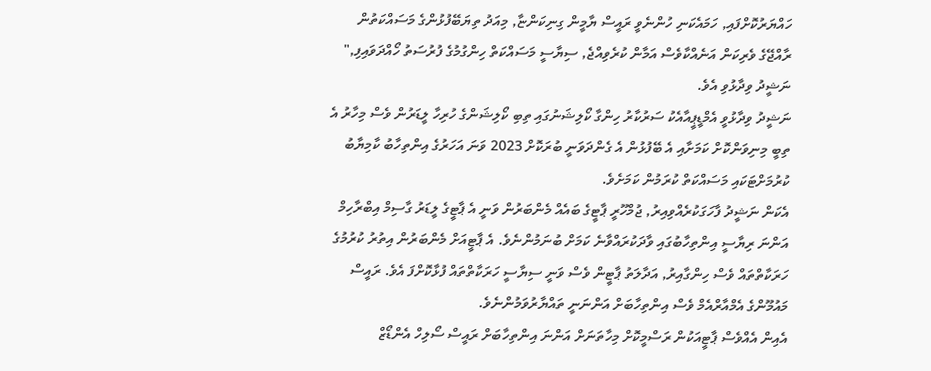ހައްޔަރުކޮށްފައި, ހަމައެކަނި ހުންނެވީ ރައީސް ޔާމީން ގިނިކަންޏާ, މިއަދު ތިޔަބޭފުޅުންގެ މަސައްކަތުން ރާއްޖޭގެ ވެރިކަން އަނެއްކާވެސް އަމާން ކުރެވިއްޖެ, ސިޔާސީ މަސައްކަތް ހިންގުމުގެ ފުރުސަތު ހޯއްދަވައިފި," ނަޝީދު ވިދާޅުވި އެވެ.
ނަޝީދު ވިދާޅުވީ އެމްޑީޕީއާއެކު ސަރުކާރު ހިންގާ ކޯލިޝަނުގައި ތިބި ކޯލިޝަންގެ ހުރިހާ ލީޑަރުން ވެސް މިހާރު އެ ތިބީ މިނިވަންކޮށް ކަމަށާއި އެ ބޭފުޅުން އެ ގެންދަވަނީ ބުރަކޮށް 2023 ވަނަ އަހަރުގެ އިންތިހާބު ކާމިޔާބު ކުރުމަށްޓަކައި މަސައްކަތް ކުރަމުން ކަމަށެވެ.
އެކަން ނަޝީދު ފާހަގަކުރެއްވިއިރު, ޖުމްހޫރީ ޕާޓީގެ ބައެއް މެންބަރުން ވަނީ އެ ޕާޓީގެ ލީޑަރު ގާސިމް އިބްރާހިމް އަންނަ ރިޔާސީ އިންތިހާބުގައި ވާދަކުރައްވާނެ ކަމަށް ބުނަމުންނެވެ. އެ ޕާޓީއަށް މެންބަރުން އިތުރު ކުރުމުގެ ހަރަކާތްތައް ވެސް ހިންގާއިރު, އަދާލަތު ޕާޓީން ވެސް ވަނީ ސިޔާސީ ހަރަކާތްތައް ފުޅާކޮށްފަ އެވެ. ރައީސް މައުމޫންގެ އެމްއާރްއެމް ވެސް އިންތިހާބަށް އަންނަނީ ތައްޔާރުވަމުންނެވެ.
އެއިން އެއްވެސް ޕާޓީއަކުން ރަސްމީކޮށް މިހާތަނަށް އަންނަ އިންތިހާބަށް ރައީސް ސޯލިހް އެންޑޯޒް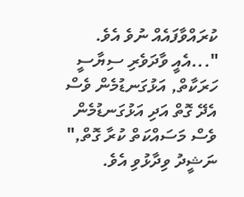ކުރައްވާފައެއް ނުވެ އެވެ.
"...އެއީ ވާދަވެރި ސިޔާސީ ހަރަކާތް, އަޅުގަނޑުމެން ވެސް އެދޭ ގޮތް އަދި އަޅުގަނޑުމެން ވެސް މަސައްކަތް ކުރާ ގޮތް," ނަޝީދު ވިދާޅުވި އެވެ.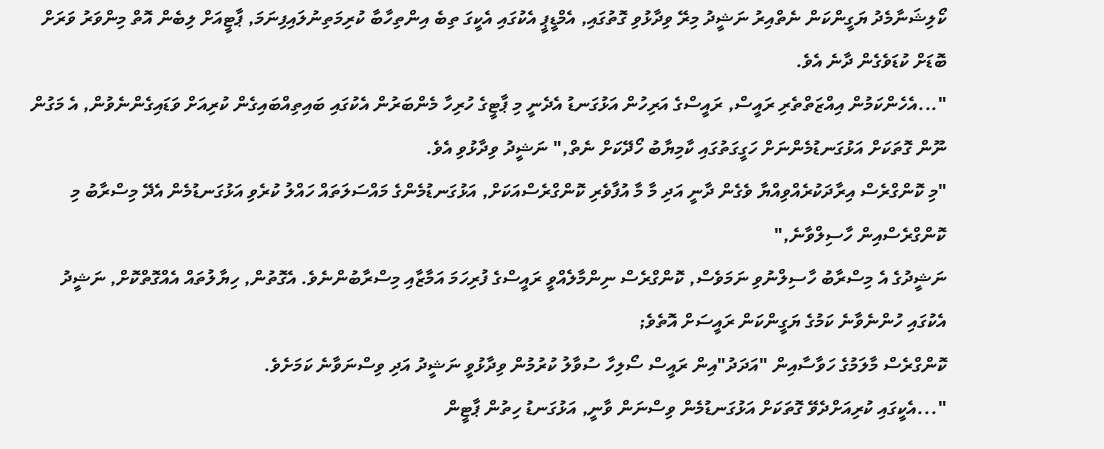ކޯލިޝަނާމެދު ޔަގީންކަން ނެތްއިރު ނަޝީދު މިރޭ ވިދާޅުވި ގޮތުގައި, އެމްޑީޕީ އެކުގައި އެކީގަ ތިބެ އިންތިހާބާ ކުރިމަތިނުލައިފިނަމަ, ޕާޓީއަށް ލިބެން އޮތް މިންވަރު ވަރަށް ބޮޑަށް ކުޑަވެގެން ދާނެ އެވެ.
"...އެހެންކަމުން އިއްޒަތްތެރި ރައީސް, ރައީސްގެ އަރިހުން އަޅުގަނޑު އެދެނީ މި ޕާޓީގެ ހުރިހާ މެންބަރުން އެކުގައި ބައިތިއްބައިގެން ކުރިއަށް ވަޑައިގެންނެވުން, އެ މަގުން ނޫން ގޮތަކަށް އަޅުގަނޑުމެންނަށް ހަގީގަތުގައި ކާމިޔާބު ހޯދޭކަށް ނެތް," ނަޝީދު ވިދާޅުވި އެވެ.
"މި ކޮންގްރެސް އިރާދަކުރެއްވިއްޔާ ވެގެން ދާނީ އަދި މާ މާ އުފާވެރި ކޮންގްރެސްއަކަށް, އަޅުގަނޑުމެންގެ މައްސަލަތައް ހައްލު ކުރެވި އަޅުގަނޑުމެން އެދޭ މިސްރާބު މި ކޮންގްރެސްއިން ހާސިލްވާނެ,"
ނަޝީދުގެ އެ މިސްރާބު ހާސިލްނުވި ނަމަވެސް, ކޮންގްރެސް ނިންމާލެއްވީ ރައީސްގެ ފުރިހަމަ އަމާޒާއި މިސްރާބުންނެވެ. އެގޮތުން, ހިޔާލުތައް އެއްގޮތްކޮށް, ނަޝީދު އެކުގައި ހުންނެވާނެ ކަމުގެ ޔަގީންކަން ރައީސަށް އޮތެވެ;
ކޮންގްރެސް މާލަމުގެ ހަވާސާއިން "އަދަދު"އިން ރައީސް ސޯލިހާ ސުވާލު ކުރުމުން ވިދާޅުވީ ނަޝީދު އަދި ވިސްނަވާނެ ކަމަށެވެ.
"...އެކީގައި ކުރިއަށްދެވޭ ގޮތަކަށް އަޅުގަނޑުމެން ވިސްނަން ވާނީ, އަޅުގަނޑު ހިތުން ޕާޓީން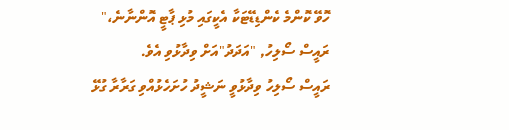ހޮވޭ ކޮންމެ ކެންޑިޑޭޓަކާ އެކީގައި މުޅި ޕާޓީ އޮންނާނެ،" ރައީސް ސޯލިހު, "އަދަދު"އަށް ވިދާޅުވި އެވެ.
ރައީސް ސޯލިހު ވިދާޅުވީ ނަޝީދު ހުށަހެޅުއްވި ގަރާރާ ގުޅޭ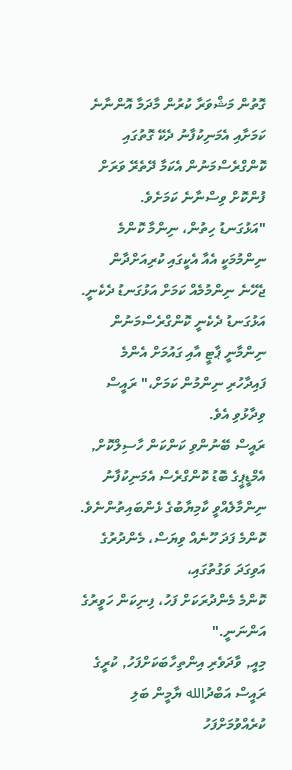ގޮތުން މަޝްވަރާ ކުރުން މާދަމާ އޮންނާނެ ކަމަށާއި އެމަނިކުފާނު ދެކޭ ގޮތުގައި ކޮންގްރެސްމަނުން އެކަމާ ދޭތެރޭ ވަރަށް ފުންކޮށް ވިސްނާނެ ކަމަށެވެ.
"އަޅުގަނޑު ހިތުން، ނިންމާ ކޮންމެ ނިންމުމަކީ އެއާ އެކީގައި ކުރިއަށްދާން ޖެހޭނެ ނިންމުމެއް ކަމަށް އަޅުގަނޑު ދެކެނީ. އަޅުގަނޑު ދެކެނީ ކޮންގްރެސްމަނުން ނިންމާނީ ޕާޓީ އާއި ގައުމަށް އެންމެ ފައިދާހުރި ނިންމުން ކަމަށް،" ރައީސް ވިދާޅުވި އެވެ.
ރައީސް ބޭނުންވި ކަންކަން ހާސިލްކޮށް, އެމްޑީޕީގެ ބޮޑު ކޮންގްރެސް އެމަނިކުފާނު ނިންމާލެއްވީ ކާމިޔާބުގެ ޅެންބައިތުންނެވެ.
ކޮންމެ ފަދަ ހޫނެއް ވިޔަސް، މެންދުރުގެ އަވިގަދަ ވަގުތުގައި،
ކޮންމެ މެންދުރަކަށް ފަހު، ފިނިކަން ހަވީރުގެ އަންނަނީ."
މިއީ, ވާދަވެރި އިންތިހާބަކަށްފަހު, ކުރީގެ ރައީސް އަބްދުالله ޔާމީން ބަލި ކުރެއްވުމަށްފަހު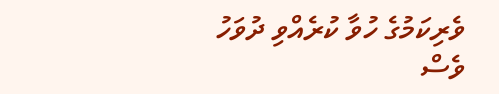ވެރިކަމުގެ ހުވާ ކުރެއްވި ދުވަހު ވެސް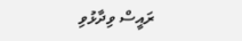ރައީސް ވިދާޅުވި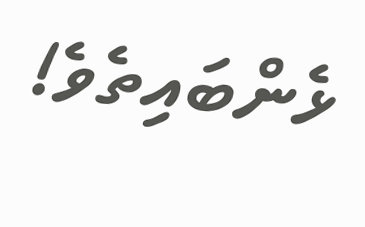ޅެންބައިތެވެ!